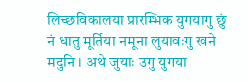लिच्छविकालया प्रारम्भिक युगयागु छुं नं धातु मूर्तिया नमूना लुयावःगु खने मदुनि । अथे जुयाः उगु युगया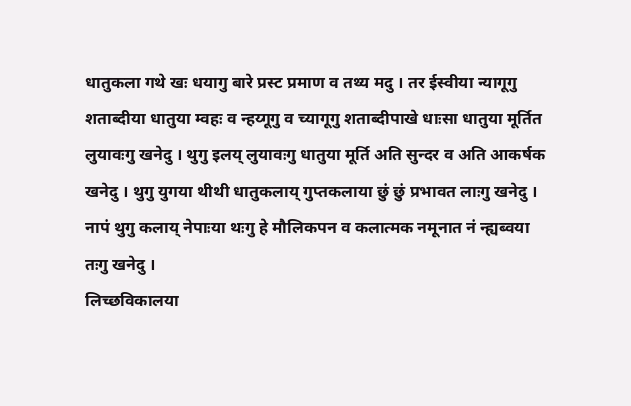धातुकला गथे खः धयागु बारे प्रस्ट प्रमाण व तथ्य मदु । तर ईस्वीया न्यागूगु शताब्दीया धातुया म्वहः व न्हय्गूगु व च्यागूगु शताब्दीपाखे धाःसा धातुया मूर्तित लुयावःगु खनेदु । थुगु इलय् लुयावःगु धातुया मूर्ति अति सुन्दर व अति आकर्षक खनेदु । थुगु युगया थीथी धातुकलाय् गुप्तकलाया छुं छुं प्रभावत लाःगु खनेदु । नापं थुगु कलाय् नेपाःया थःगु हे मौलिकपन व कलात्मक नमूनात नं न्ह्यब्वया तःगु खनेदु ।
लिच्छविकालया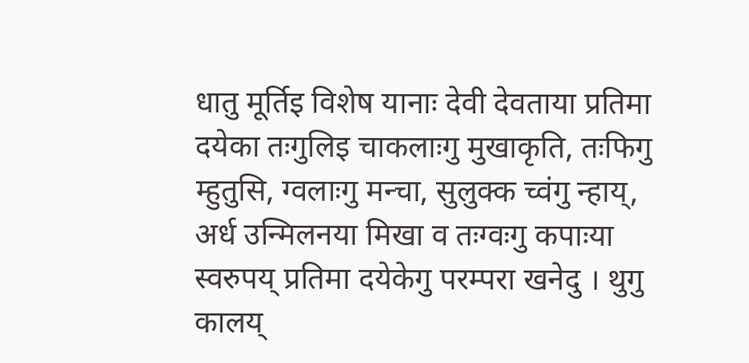धातु मूर्तिइ विशेष यानाः देवी देवताया प्रतिमा दयेका तःगुलिइ चाकलाःगु मुखाकृति, तःफिगु म्हुतुसि, ग्वलाःगु मन्चा, सुलुक्क च्वंगु न्हाय्, अर्ध उन्मिलनया मिखा व तःग्वःगु कपाःया स्वरुपय् प्रतिमा दयेकेगु परम्परा खनेदु । थुगु कालय्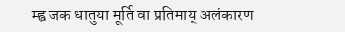म्ह्व जक धातुया मूर्ति वा प्रतिमाय् अलंकारण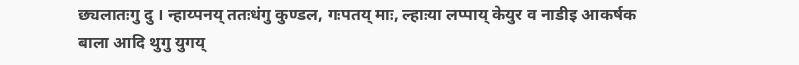छ्यलातःगु दु । न्हाय्पनय् ततःधंगु कुण्डल, गःपतय् माः, ल्हाःया लप्पाय् केयुर व नाडीइ आकर्षक बाला आदि थुगु युगय्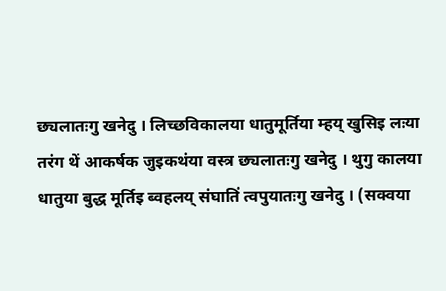छ्यलातःगु खनेदु । लिच्छविकालया धातुमूर्तिया म्हय् खुसिइ लःया तरंग थें आकर्षक जुइकथंया वस्त्र छ्यलातःगु खनेदु । थुगु कालया धातुया बुद्ध मूर्तिइ ब्वहलय् संघातिं त्वपुयातःगु खनेदु । (सक्वया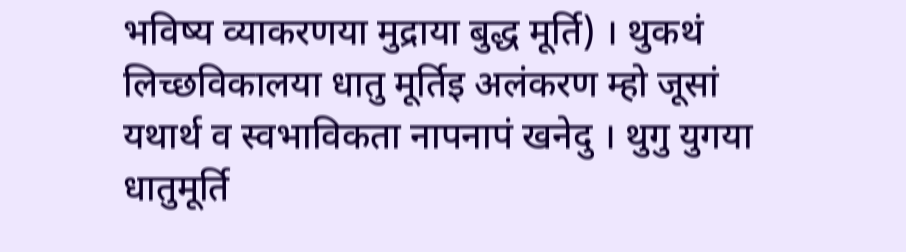भविष्य व्याकरणया मुद्राया बुद्ध मूर्ति) । थुकथं लिच्छविकालया धातु मूर्तिइ अलंकरण म्हो जूसां यथार्थ व स्वभाविकता नापनापं खनेदु । थुगु युगया धातुमूर्ति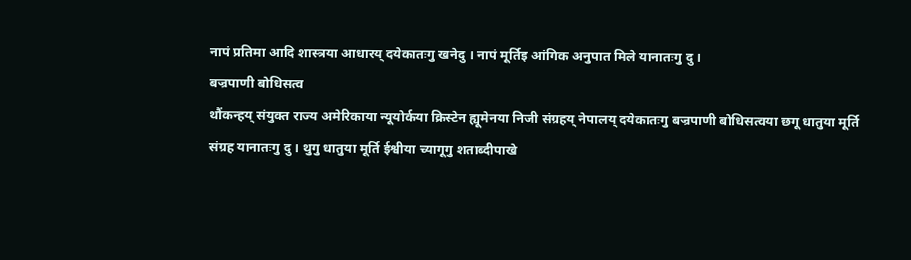नापं प्रतिमा आदि शास्त्रया आधारय् दयेकातःगु खनेदु । नापं मूर्तिइ आंगिक अनुपात मिले यानातःगु दु ।
बज्रपाणी बोधिसत्व
थौंकन्हय् संयुक्त राज्य अमेरिकाया न्यूयोर्कया क्रिस्टेन ह्यूमेनया निजी संग्रहय् नेपालय् दयेकातःगु बज्रपाणी बोधिसत्वया छगू धातुया मूर्ति संग्रह यानातःगु दु । थुगु धातुया मूर्ति ईश्वीया च्यागूगु शताब्दीपाखे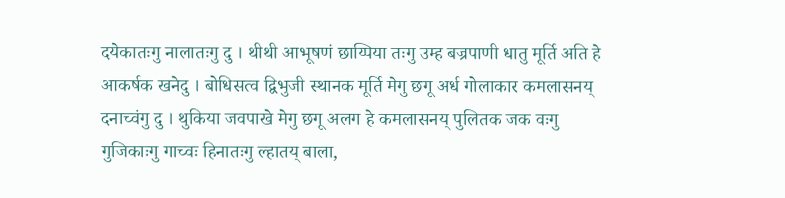दयेकातःगु नालातःगु दु । थीथी आभूषणं छाय्पिया तःगु उम्ह बज्रपाणी धातु मूर्ति अति हे आकर्षक खनेदु । बोधिसत्व द्विभुजी स्थानक मूर्ति मेगु छगू अर्ध गोलाकार कमलासनय् दनाच्वंगु दु । थुकिया जवपाखे मेगु छगू अलग हे कमलासनय् पुलितक जक वःगु गुजिकाःगु गाच्वः हिनातःगु ल्हातय् बाला,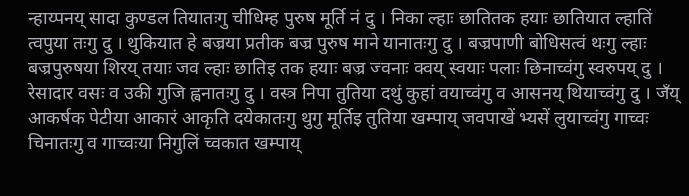न्हाय्पनय् सादा कुण्डल तियातःगु चीधिम्ह पुरुष मूर्ति नं दु । निका ल्हाः छातितक हयाः छातियात ल्हातिं त्वपुया तःगु दु । थुकियात हे बज्रया प्रतीक बज्र पुरुष माने यानातःगु दु । बज्रपाणी बोधिसत्वं थःगु ल्हाः बज्रपुरुषया शिरय् तयाः जव ल्हाः छातिइ तक हयाः बज्र ज्वनाः क्वय् स्वयाः पलाः छिनाच्वंगु स्वरुपय् दु ।
रेसादार वसः व उकी गुजि ह्वनातःगु दु । वस्त्र निपा तुतिया दथुं कुहां वयाच्वंगु व आसनय् थियाच्वंगु दु । जँय् आकर्षक पेटीया आकारं आकृति दयेकातःगु थुगु मूर्तिइ तुतिया खम्पाय् जवपाखें भ्यसें लुयाच्वंगु गाच्वः चिनातःगु व गाच्वःया निगुलिं च्वकात खम्पाय्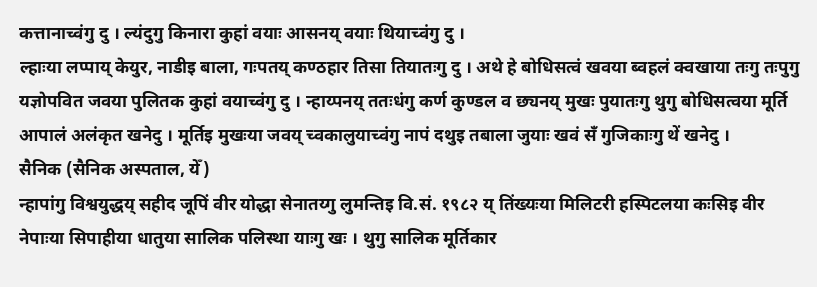कत्तानाच्वंगु दु । ल्यंदुगु किनारा कुहां वयाः आसनय् वयाः थियाच्वंगु दु ।
ल्हाःया लप्पाय् केयुर, नाडीइ बाला, गःपतय् कण्ठहार तिसा तियातःगु दु । अथे हे बोधिसत्वं खवया ब्वहलं क्वखाया तःगु तःपुगु यज्ञोपवित जवया पुलितक कुहां वयाच्वंगु दु । न्हाय्पनय् ततःधंगु कर्ण कुण्डल व छ्यनय् मुखः पुयातःगु थुगु बोधिसत्वया मूर्ति आपालं अलंकृत खनेदु । मूर्तिइ मुखःया जवय् च्वकालुयाच्वंगु नापं दथुइ तबाला जुयाः खवं सँ गुजिकाःगु थें खनेदु ।
सैनिक (सैनिक अस्पताल, येँ)
न्हापांगु विश्वयुद्धय् सहीद जूपिं वीर योद्धा सेनातय्गु लुमन्तिइ वि.सं. १९८२ य् तिंख्यःया मिलिटरी हस्पिटलया कःसिइ वीर नेपाःया सिपाहीया धातुया सालिक पलिस्था याःगु खः । थुगु सालिक मूर्तिकार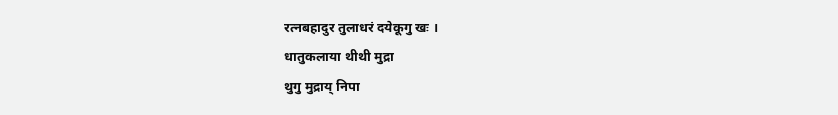रत्नबहादुर तुलाधरं दयेकूगु खः ।
धातुकलाया थीथी मुद्रा
थुगु मुद्राय् निपा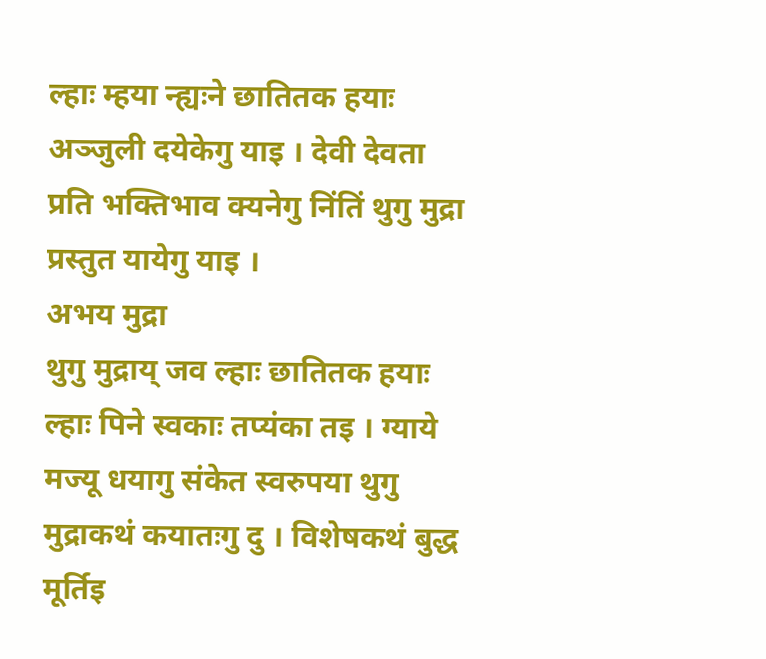ल्हाः म्हया न्ह्यःने छातितक हयाः अञ्जुली दयेकेगु याइ । देवी देवता प्रति भक्तिभाव क्यनेगु निंतिं थुगु मुद्रा प्रस्तुत यायेगु याइ ।
अभय मुद्रा
थुगु मुद्राय् जव ल्हाः छातितक हयाः ल्हाः पिने स्वकाः तप्यंका तइ । ग्याये मज्यू धयागु संकेत स्वरुपया थुगु मुद्राकथं कयातःगु दु । विशेषकथं बुद्ध मूर्तिइ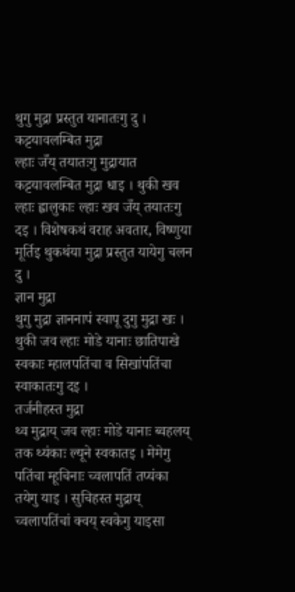थुगु मुद्रा प्रस्तुत यानातःगु दु ।
कट्टयावलम्बित मुद्रा
ल्हाः जँय् तयातःगु मुद्रायात कट्टयावलम्बित मुद्रा धाइ । थुकी खव ल्हाः ह्वालुकाः ल्हाः खव जँय् तयातःगु दइ । विशेषकथं वराह अवतार, विष्णुया मूर्तिइ थुकथंया मुद्रा प्रस्तुत यायेगु चलन दु ।
ज्ञान मुद्रा
थुगु मुद्रा ज्ञाननापं स्वापू दुगु मुद्रा खः । थुकी जव ल्हाः मोडे यानाः छातिपाखे स्वकाः म्हालपतिंचा व सिखांपतिंचा स्वाकातःगु दइ ।
तर्जनीहस्त मुद्रा
थ्व मुद्राय् जव ल्हाः मोडे यानाः ब्वहलय् तक थ्यंकाः ल्यूने स्वकातइ । मेमेगु पतिंचा म्हूचिनाः च्वलापतिं तप्यंका तयेगु याइ । सुचिहस्त मुद्राय् च्वलापतिंचां क्वय् स्वकेगु याइसा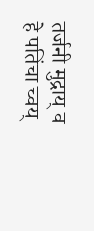तर्जनी मुद्राय् व हे पतिंचा च्वय्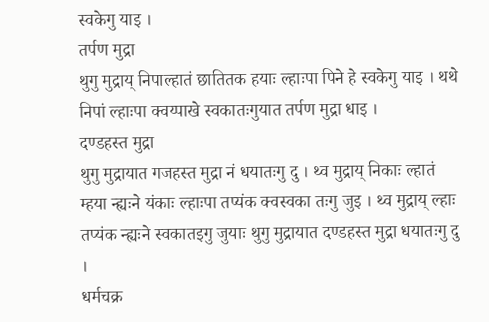स्वकेगु याइ ।
तर्पण मुद्रा
थुगु मुद्राय् निपाल्हातं छातितक हयाः ल्हाःपा पिने हे स्वकेगु याइ । थथे निपां ल्हाःपा क्वय्पाखे स्वकातःगुयात तर्पण मुद्रा धाइ ।
दण्डहस्त मुद्रा
थुगु मुद्रायात गजहस्त मुद्रा नं धयातःगु दु । थ्व मुद्राय् निकाः ल्हातं म्हया न्ह्यःने यंकाः ल्हाःपा तप्यंक क्वस्वका तःगु जुइ । थ्व मुद्राय् ल्हाः तप्यंक न्ह्यःने स्वकातइगु जुयाः थुगु मुद्रायात दण्डहस्त मुद्रा धयातःगु दु ।
धर्मचक्र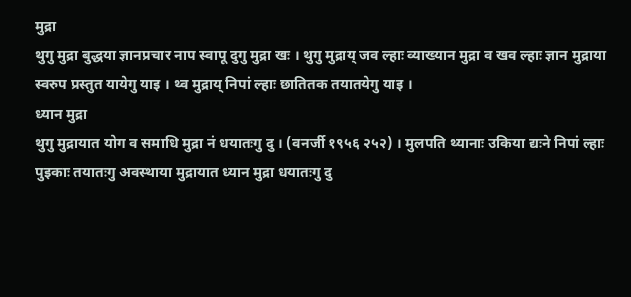मुद्रा
थुगु मुद्रा बुद्धया ज्ञानप्रचार नाप स्वापू दुगु मुद्रा खः । थुगु मुद्राय् जव ल्हाः व्याख्यान मुद्रा व खव ल्हाः ज्ञान मुद्राया स्वरुप प्रस्तुत यायेगु याइ । थ्व मुद्राय् निपां ल्हाः छातितक तयातयेगु याइ ।
ध्यान मुद्रा
थुगु मुद्रायात योग व समाधि मुद्रा नं धयातःगु दु । (वनर्जी १९५६ २५२) । मुलपति थ्यानाः उकिया द्यःने निपां ल्हाः पुइकाः तयातःगु अवस्थाया मुद्रायात ध्यान मुद्रा धयातःगु दु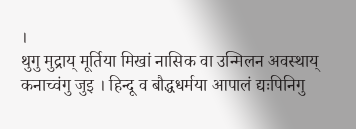।
थुगु मुद्राय् मूर्तिया मिखां नासिक वा उन्मिलन अवस्थाय् कनाच्वंगु जुइ । हिन्दू व बौद्धधर्मया आपालं द्यःपिनिगु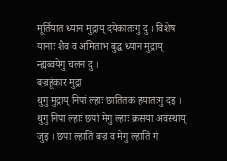मूर्तियात ध्यान मुद्राय् दयेकातःगु दु । विशेष यानाः शैव व अमिताभ बुद्ध ध्यान मुद्राय् न्ह्यब्वयेगु चलन दु ।
बज्रहूंकार मुद्रा
थुगु मुद्राय् निपां ल्हाः छातितक हयातःगु दइ । थुगु निपा ल्हाः छपां मेगु ल्हाः क्रसया अवस्थाय् जुइ । छपा ल्हातिं बज्र व मेगु ल्हातिं गं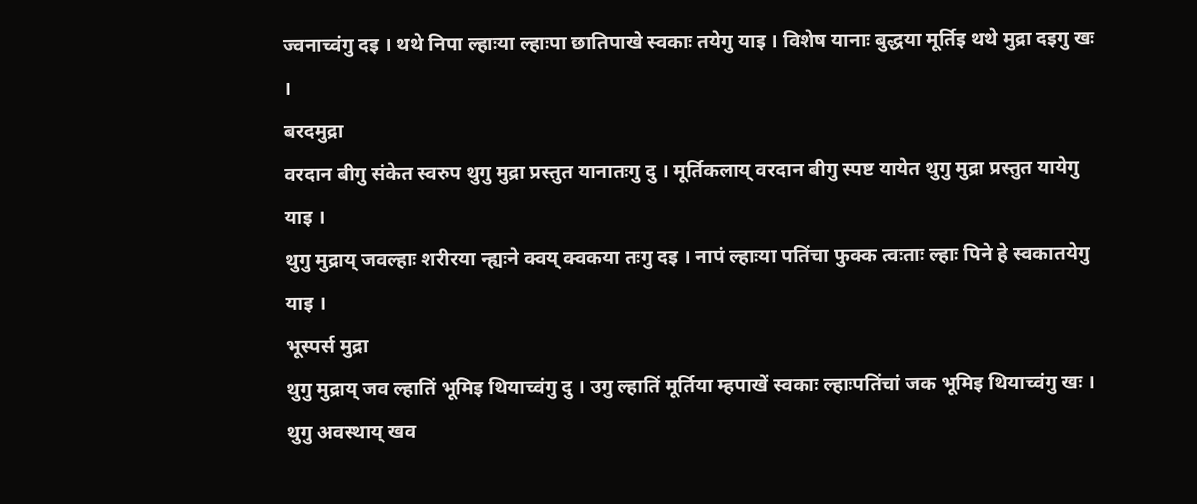ज्वनाच्वंगु दइ । थथे निपा ल्हाःया ल्हाःपा छातिपाखे स्वकाः तयेगु याइ । विशेष यानाः बुद्धया मूर्तिइ थथे मुद्रा दइगु खः ।
बरदमुद्रा
वरदान बीगु संकेत स्वरुप थुगु मुद्रा प्रस्तुत यानातःगु दु । मूर्तिकलाय् वरदान बीगु स्पष्ट यायेत थुगु मुद्रा प्रस्तुत यायेगु याइ ।
थुगु मुद्राय् जवल्हाः शरीरया न्ह्यःने क्वय् क्वकया तःगु दइ । नापं ल्हाःया पतिंचा फुक्क त्वःताः ल्हाः पिने हे स्वकातयेगु याइ ।
भूस्पर्स मुद्रा
थुगु मुद्राय् जव ल्हातिं भूमिइ थियाच्वंगु दु । उगु ल्हातिं मूर्तिया म्हपाखें स्वकाः ल्हाःपतिंचां जक भूमिइ थियाच्वंगु खः । थुगु अवस्थाय् खव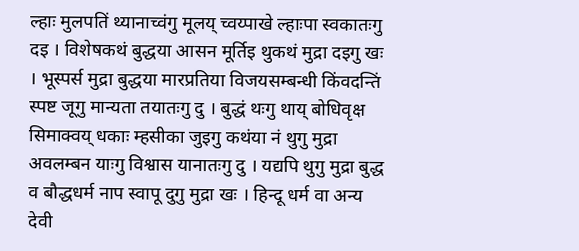ल्हाः मुलपतिं थ्यानाच्वंगु मूलय् च्वय्पाखे ल्हाःपा स्वकातःगु दइ । विशेषकथं बुद्धया आसन मूर्तिइ थुकथं मुद्रा दइगु खः । भूस्पर्स मुद्रा बुद्धया मारप्रतिया विजयसम्बन्धी किंवदन्तिं स्पष्ट जूगु मान्यता तयातःगु दु । बुद्धं थःगु थाय् बोधिवृक्ष सिमाक्वय् धकाः म्हसीका जुइगु कथंया नं थुगु मुद्रा अवलम्बन याःगु विश्वास यानातःगु दु । यद्यपि थुगु मुद्रा बुद्ध व बौद्धधर्म नाप स्वापू दुगु मुद्रा खः । हिन्दू धर्म वा अन्य देवी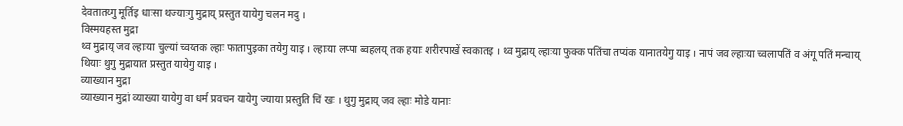देवतातय्गु मूर्तिइ धाःसा थज्याःगु मुद्राय् प्रस्तुत यायेगु चलन मदु ।
विस्मयहस्त मुद्रा
थ्व मुद्राय् जव ल्हाःया चुल्यां च्वय्तक ल्हाः फातापुइका तयेगु याइ । ल्हाःया लप्पा ब्वहलय् तक हयाः शरीरपाखें स्वकातइ । थ्व मुद्राय् ल्हाःया फुक्क पतिंचा तप्यंक यानातयेगु याइ । नापं जव ल्हाःया च्वलापतिं व अंगू पतिं मन्चाय् थियाः थुगु मुद्रायात प्रस्तुत यायेगु याइ ।
व्याख्यान मुद्रा
व्याख्यान मुद्रां व्याख्या यायेगु वा धर्म प्रवचन यायेगु ज्याया प्रस्तुति चिं खः । थुगु मुद्राय् जव ल्हाः मोडे यानाः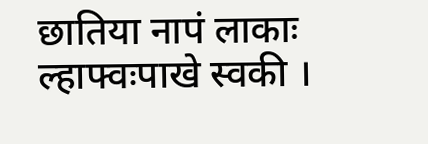छातिया नापं लाकाः ल्हाफ्वःपाखे स्वकी ।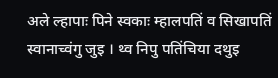अले ल्हापाः पिने स्वकाः म्हालपतिं व सिखापतिं स्वानाच्वंगु जुइ । थ्व निपु पतिंचिया दथुइ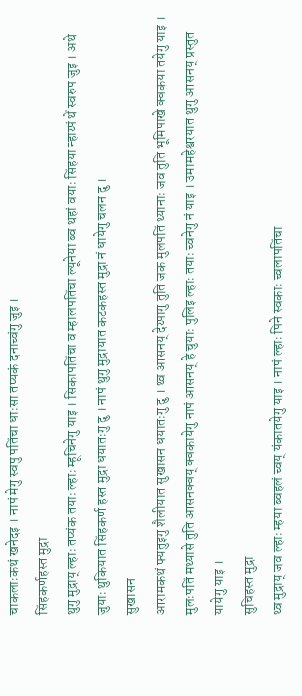चाकलाःकथं खनेदइ । नापं मेगु स्वपु पतिंचा धाःसा तप्यकं दनाच्वंगु जुइ ।
सिंहकर्णहस्त मुद्रा
थुगु मुद्राय् ल्हाः तप्यंक तयाः ल्हाः म्हूचिनेगु याइ । सिकापतिंचा व म्हालपतिंचा ल्यूनेया ब्व थहां वयाः सिंहया न्हाय्पं थें स्वरुप जुइ । अथे जुयाः थुकियात सिंहकर्ण हस्त मुद्रा धयातःगु दु । नापं थुगु मुद्रायात कटकहस्त मुद्रा नं धायेगु चलन दु ।
सुखासन
आरामकथं फ्यतुइगु शैलीयात सुखासन धयातःगु दु । थ्व आसनय् देय्पागु तुति जक मुलपतिं थ्यानाः जव तुति भूमिपाखे क्वकया तयेगु याइ । मुलःपतिं मथ्यासे तुति आसनक्वय् क्वकायेगु नापं आसनय् हे चुयाः पुलिइ ल्हाः तयाः च्वनेगु नं याइ । उमामहेश्वरयात थुगु आसनय् प्रस्तुत यायेगु याइ ।
सुचिहस्त मुद्रा
थ्व मुद्राय् जव ल्हाः म्हया ब्वहलं च्वय् यंकातयेगु याइ । नापं ल्हाः पिने स्वकाः च्वलापतिंचा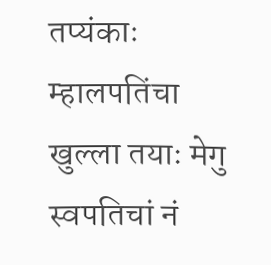तप्यंकाः म्हालपतिंचा खुल्ला तयाः मेगु स्वपतिचां नं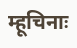म्हूचिनाः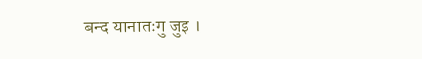बन्द यानातःगु जुइ ।